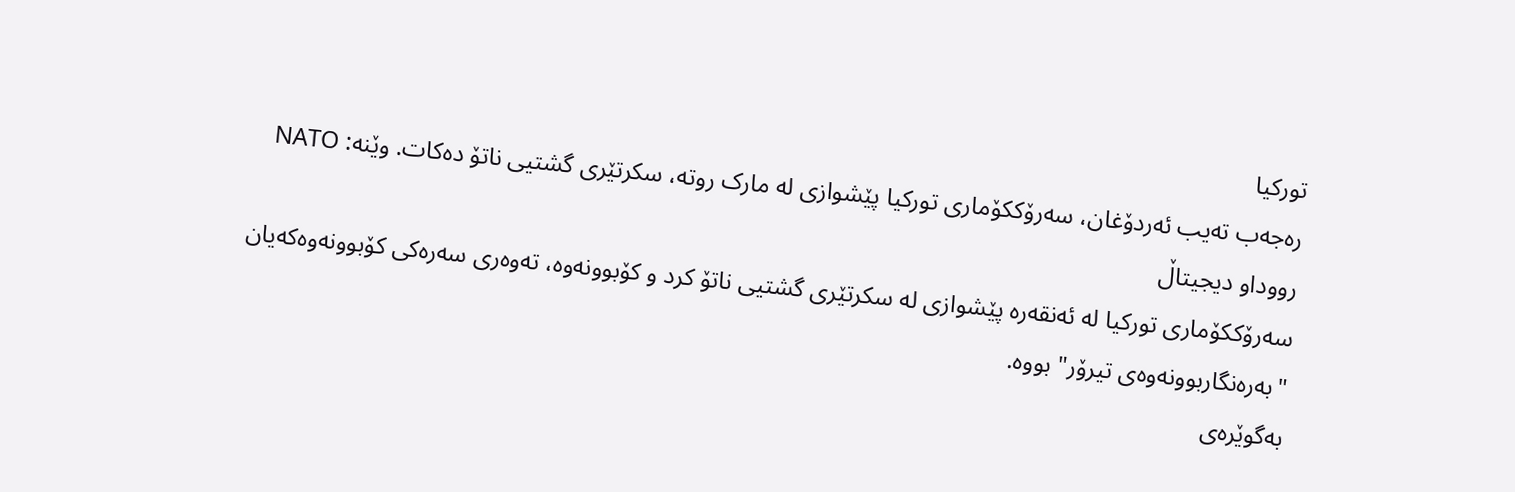تورکیا
رەجەب تەیب ئەردۆغان، سەرۆککۆماری تورکیا پێشوازی لە مارک روتە، سکرتێری گشتیی ناتۆ دەکات. وێنە: NATO
رووداو دیجیتاڵ
سەرۆککۆماری تورکیا لە ئەنقەرە پێشوازی لە سکرتێری گشتیی ناتۆ کرد و کۆبوونەوە، تەوەری سەرەکی کۆبوونەوەکەیان "بەرەنگاربوونەوەی تیرۆر" بووە.
بەگوێرەی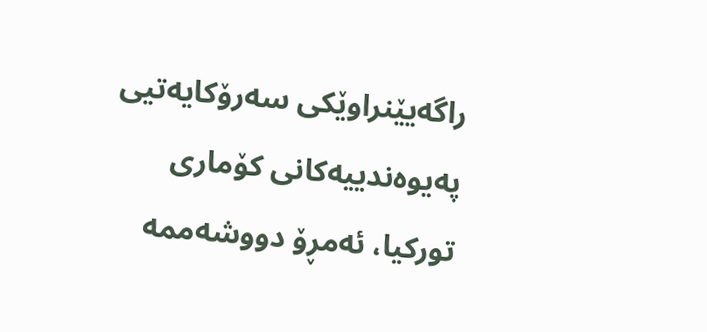راگەیێنراوێکی سەرۆکایەتیی پەیوەندییەکانی کۆماری تورکیا، ئەمڕۆ دووشەممە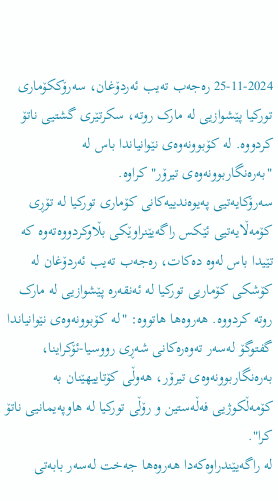25-11-2024 رەجەب تەیب ئەردۆغان، سەرۆککۆماری تورکیا پێشوازیی لە مارک روتە، سکرتێری گشتیی ناتۆ کردووە. لە کۆبوونەوەی نێوانیاندا باس لە "بەرەنگاربوونەوەی تیرۆر" کراوە.
سەرۆکایەتیی پەیوەندییەکانی کۆماری تورکیا لە تۆڕی کۆمەڵایەتیی ئێکس راگەیێنراوێکی بڵاوکردووەتەوە کە تێیدا باس لەوە دەکات، رەجەب تەیب ئەردۆغان لە کۆشکی کۆماریی تورکیا لە ئەنقەرە پێشوازیی لە مارک روتە کردووە. هەروەها هاتووە: "لە کۆبوونەوەی نێوانیاندا گفتوگۆ لەسەر تەوەرەکانی شەڕی رووسیا-ئۆکراینا، بەرەنگاربوونەوەی تیرۆر، هەوڵی کۆتاییهێنان بە کۆمەڵکوژیی فەڵەستین و رۆڵی تورکیا لە هاوپەیمانیی ناتۆ کرا".
لە راگەیێندراوەکەدا هەروەها جەخت لەسەر بابەتی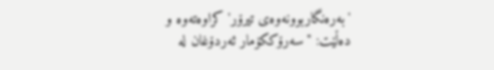'بەرەنگاربوونەوەی تیرۆر' کراوەتەوە و دەڵێت: "سەرۆککۆمار ئەردۆغان لە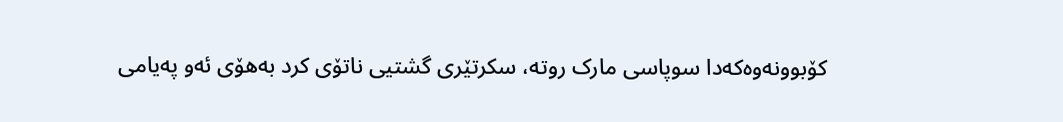کۆبوونەوەکەدا سوپاسی مارک روتە، سکرتێری گشتیی ناتۆی کرد بەهۆی ئەو پەیامی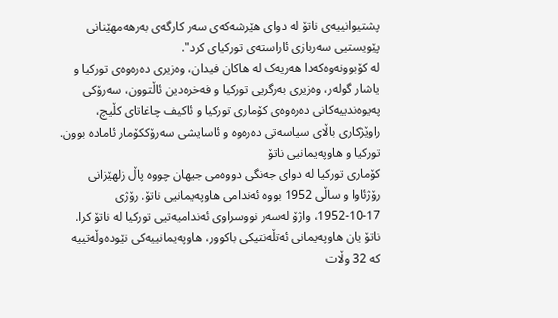پشتیوانییەی ناتۆ لە دوای هێرشەکەی سەر کارگەی بەرهەمهێنانی پێویستیی سەربازی ئاراستەی تورکیای کرد".
لە کۆبوونەوەکەدا هەریەک لە هاکان فیدان، وەزیری دەرەوەی تورکیا و یاشار گولەر، وەزیری بەرگریی تورکیا و فەخرەدین ئاڵتوون، سەرۆکی پەیوەندییەکانی دەرەوەی کۆماری تورکیا و ئاکیف چاغاتای کڵیچ، راوێژکاری باڵای سیاسەتی دەرەوە و ئاسایشی سەرۆککۆمار ئامادە بوون.
تورکیا و هاوپەیمانیی ناتۆ
کۆماری تورکیا لە دوای جەنگی دووەمی جیهان چووە پاڵ زلهێزانی رۆژئاوا و ساڵی 1952 بووە ئەندامی هاوپەیمانیی ناتۆ. رۆژی 17-10-1952، واژۆ لەسەر نووسراوی ئەندامیەتیی تورکیا لە ناتۆ کرا.
ناتۆ یان هاوپەیمانی ئەتڵەنتیکی باکوور، ھاوپەیمانییەکی نێودەوڵەتییە کە 32 وڵات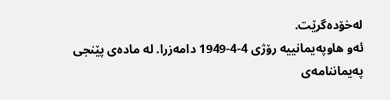لەخۆدەگرێت.
ئەو هاوپەیمانییە رۆژی 4-4-1949 دامەزرا. لە مادەی پێنجی پەیماننامەی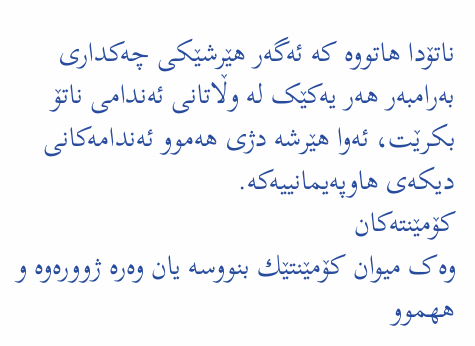ناتۆدا ھاتووە کە ئەگەر ھێرشێکی چەکداری بەرامبەر ھەر یەکێک لە وڵاتانی ئەندامی ناتۆ بکرێت، ئەوا ھێرشە دژی ھەموو ئەندامەکانی دیکەی هاوپەیمانییەکە.
کۆمێنتەکان
وەک میوان کۆمێنتێك بنووسە یان وەرە ژوورەوە و ههموو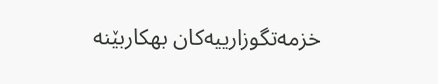خزمەتگوزارییەکان بهكاربێنه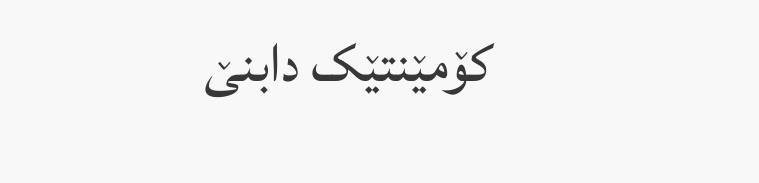کۆمێنتێک دابنێ